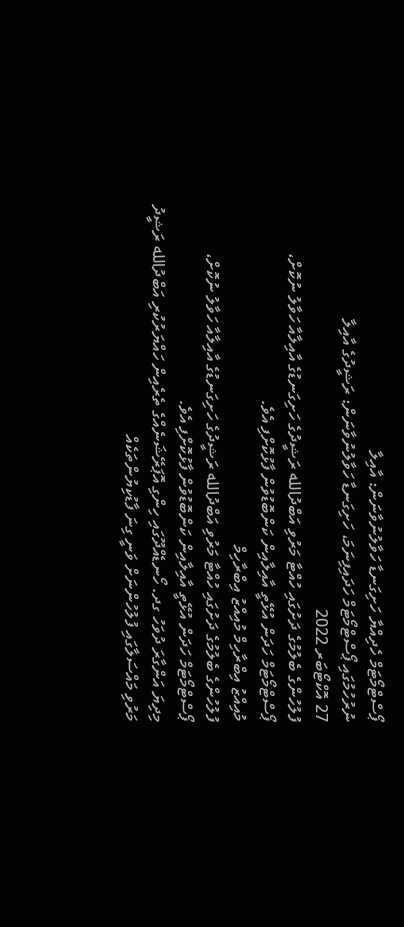ޕޯސްޓްމޯޓަމް ހެދިއްޔާ ހަށިގަނޑާ ހަވާލުނުވާނަން: އާއިލާ
ނުރުހުމުގައި ޕޯސްޓްމޯޓަމް ހަދައިފިނަމަ، ހަށިގަނޑާ ހަވާލުނުވާނަން: ރަޝީދުގެ އާއިލާ
27 އޮކްޓޯބަރ 2022
ފުލުހުންގެ ބެލުމުގެ ދަށުގައި ހުއްޓާ މަރުވި އަބްދުالله ރަޝީދުގެ ހަށިގަނޑުގެ އާއިލާއާ ހަވާލު ނުކޮށް، ޕޯސްޓްމޯޓަމް ހަދަން އުޅޭތީ އާއިލާއިން ކަންބޮޑުވުން ފާޅުކޮށްފި އެވެ.
މުއިއްޒު އިބްރާހިމް މުއިއްޒު އިބްރާހިމް
ފުލުހުންގެ ބެލުމުގެ ދަށުގައި ހުއްޓާ މަރުވި އަބްދުالله ރަޝީދުގެ ހަށިގަނޑުގެ އާއިލާއާ ހަވާލު ނުކޮށް، ޕޯސްޓްމޯޓަމް ހަދަން އުޅޭތީ އާއިލާއިން ކަންބޮޑުވުން ފާޅުކޮށްފި އެވެ.
މިދިޔަ އަންގާރަ ދުވަހު ގދ. ހޯނޑެއްދޫގައި ހިންގި އޮޕަރޭޝަނެއްގެ ތެރެއިން ހައްޔަރުކުރި އަބްދުالله ރަޝީދު މަރުވި މައްސަލާގައި ފުލުހުންނަށް ވަނީ ގިނަ ފާޑުކިޔުންތަކެއް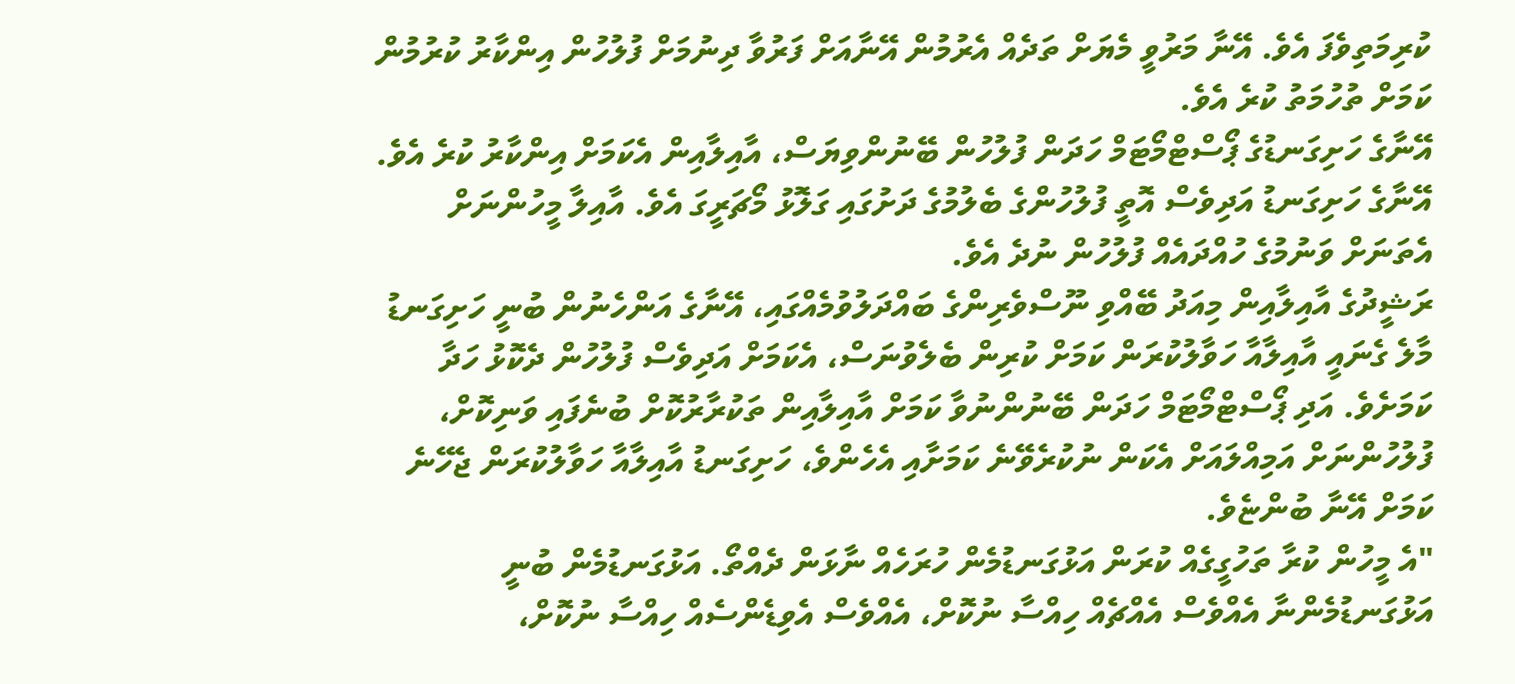ކުރިމަތިވެފަ އެވެ. އޭނާ މަރުވީ މެޔަށް ތަދެއް އެރުމުން އޭނާއަށް ފަރުވާ ދިނުމަށް ފުލުހުން އިންކާރު ކުރުމުން ކަމަށް ތުހުމަތު ކުރެ އެވެ.
އޭނާގެ ހަށިގަނޑުގެ ޕޯސްޓްމޯޓަމް ހަދަން ފުލުހުން ބޭނުންވިޔަސް، އާއިލާއިން އެކަމަށް އިންކާރު ކުރެ އެވެ. އޭނާގެ ހަށިގަނޑު އަދިވެސް އޮތީ ފުލުހުންގެ ބެލުމުގެ ދަށުގައި ގަލޮޅު މޯޗަރީގަ އެވެ. އާއިލާ މީހުންނަށް އެތަނަށް ވަނުމުގެ ހުއްދައެއް ފުލުހުން ނުދެ އެވެ.
ރަޝީދުގެ އާއިލާއިން މިއަދު ބޭއްވި ނޫސްވެރިންގެ ބައްދަލުވުމެއްގައި، އޭނާގެ އަންހެނުން ބުނީ ހަށިގަނޑު މާލެ ގެނައީ އާއިލާއާ ހަވާލުކުރަން ކަމަށް ކުރިން ބެލެވުނަސް، އެކަމަށް އަދިވެސް ފުލުހުން ދެކޮޅު ހަދާ ކަމަށެވެ. އަދި ޕޯސްޓްމޯޓަމް ހަދަން ބޭނުންނުވާ ކަމަށް އާއިލާއިން ތަކުރާރުކޮށް ބުނެފައި ވަނިކޮށް، ފުލުހުންނަށް އަމިއްލައަށް އެކަން ނުކުރެވޭނެ ކަމަށާއި އެހެންވެ، ހަށިގަނޑު އާއިލާއާ ހަވާލުކުރަން ޖެހޭނެ ކަމަށް އޭނާ ބުންޏެވެ.
"އެ މީހުން ކުރާ ތަހުގީގެއް ކުރަން އަޅުގަނޑުމެން ހުރަހެއް ނާޅަން ދެއްތޯ. އަޅުގަނޑުމެން ބުނީ އަޅުގަނޑުމެންނާ އެއްވެސް އެއްޗެއް ހިއްސާ ނުކޮށް، އެއްވެސް އެވިޑެންސެއް ހިއްސާ ނުކޮށް،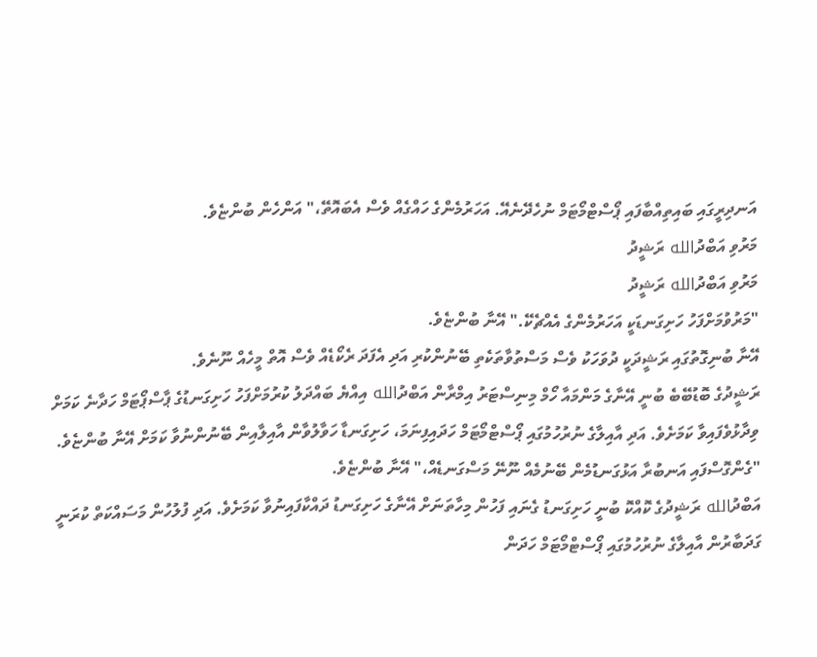އަނދިރީގައި ބައިތިއްބާފައި ޕޯސްޓްމޯޓަމް ނުހެދޭނެއޭ. އަހަރުމެންގެ ހައްގެއް ވެސް އެބައޮތޭ،" އަންހެން ބުންޏެވެ.
މަރުވި އަބްދުالله ރަޝީދު
މަރުވި އަބްދުالله ރަޝީދު
"މަރުވުމަށްފަހު ހަށިގަނޑަކީ އަހަރުމެންގެ އެއްޗެކޭ." އޭނާ ބުންޏެވެ.
އޭނާ ބުނިގޮތުގައި ރަޝީދަކީ ދުވަހަކު ވެސް މަސްތުވާތަކެތި ބޭނުންކުރި އަދި އެފަދަ ރެކޯޑެއް ވެސް އޮތް މީހެއް ނޫނެވެ.
ރަޝީދުގެ ބޮޑުބޭބެ ބުނީ އޭނާގެ މަންމައާ ހޯމް މިނިސްޓަރު އިމްރާން އަބްދުالله އިއްޔެ ބައްދަލު ކުރުމަށްފަހު ހަށިގަނޑުގެ ޕާސްޕޯޓަމް ހަދާނެ ކަމަށް ވިދާޅުވެފައިވާ ކަމަށެވެ. އަދި އާއިލާގެ ނުރުހުމުގައި ޕޯސްޓްމޯޓަމް ހަދައިފިނަމަ، ހަށިގަނޑާ ހަވާލުވާން އާއިލާއިން ބޭނުންނުވާ ކަމަށް އޭނާ ބުންޏެވެ.
"ގެންގޮސްފައި އަނބުރާ އަޅުގަނޑުމެން ބޭނުމެއް ނޫނޭ މަސްގަނޑެއް،" އޭނާ ބުންޏެވެ.
އަބްދުالله ރަޝީދުގެ ކޮއްކޮ ބުނީ ހަށިގަނޑު ގެނައި ފަހުން މިހާތަނަށް އޭނާގެ ހަށިގަނޑު ދައްކާފައިނުވާ ކަމަށެވެ. އަދި ފުލުހުން މަސައްކަތް ކުރަނީ ގަދަބާރުން އާއިލާގެ ނުރުހުމުގައި ޕޯސްޓްމޯޓަމް ހަދަން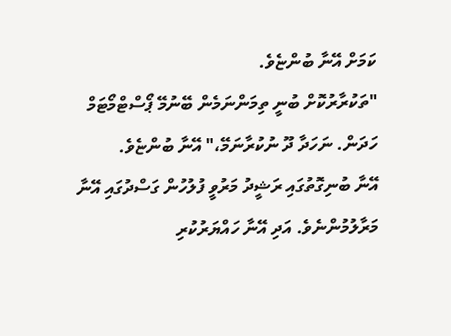ކަމަށް އޭނާ ބުންޏެވެ.
"ތަކުރާރުކޮށް ބުނީ ތިމަންނަމެން ބޭނުމޭ ޕޯސްޓްމޯޓަމް ހަދަން. ނަހަދާ ދޫ ނުކުރާނަމޭ،" އޭނާ ބުންޏެވެ.
އޭނާ ބުނިގޮތުގައި ރަޝީދު މަރުވީ ފުލުހުން ގަސްދުގައި އޭނާ މަރާލުމުންނެވެ. އަދި އޭނާ ހައްޔަރުކުރި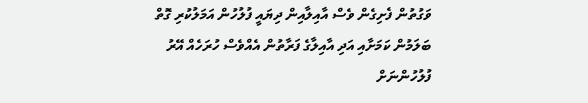ވަގުތުން ފެށިގެން ވެސް އާއިލާއިން ދިޔައީ ފުލުހުން އަމަލުކުރި ގޮތް ބަލަމުން ކަމަށާއި އަދި އާއިލާގެ ފަރާތުން އެއްވެސް ހުރަހެއް އޭރު ފުލުހުންނަށް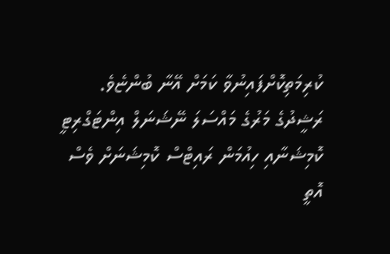ކުރިމަތިކޮށްފައިނުވާ ކަމަށް އޭނާ ބުންޏެވެ.
ރަޝީދުގެ މަރުގެ މައްސަލަ ނޭޝަނަލް އިންޓަގްރިޓީ ކޮމިޝަނާއި ހިއުމަން ރައިޓްސް ކޮމިޝަނަށް ވެސް އޮތީ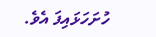ހުށަހަޅައިފަ އެވެ.